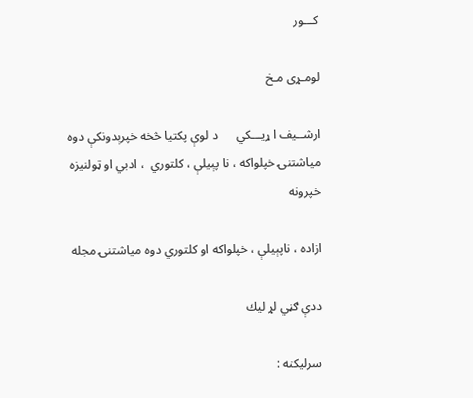کـــور

لومـړی مـخ

ارشــيف ا ړيـــکي      د لوې پکتيا څخه خپرېدونکې دوه مياشتنۍ خپلواکه ، نا پېيلې ، کلتوري  ، ادبي او ټولنيزه خپرونه

ازاده ، ناپېيلې ، خپلواکه او کلتوري دوه مياشتنۍ مجله

ددې ګڼي لړ ليك

سرليکنه :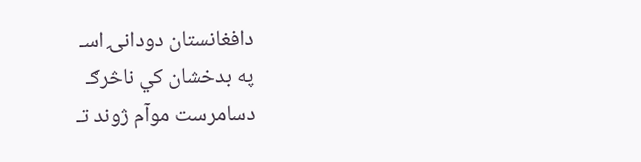دافغانستان دودانۍ اسـ
په بدخشان کي ناڅرګـ
دسامرست موآم ژوند تـ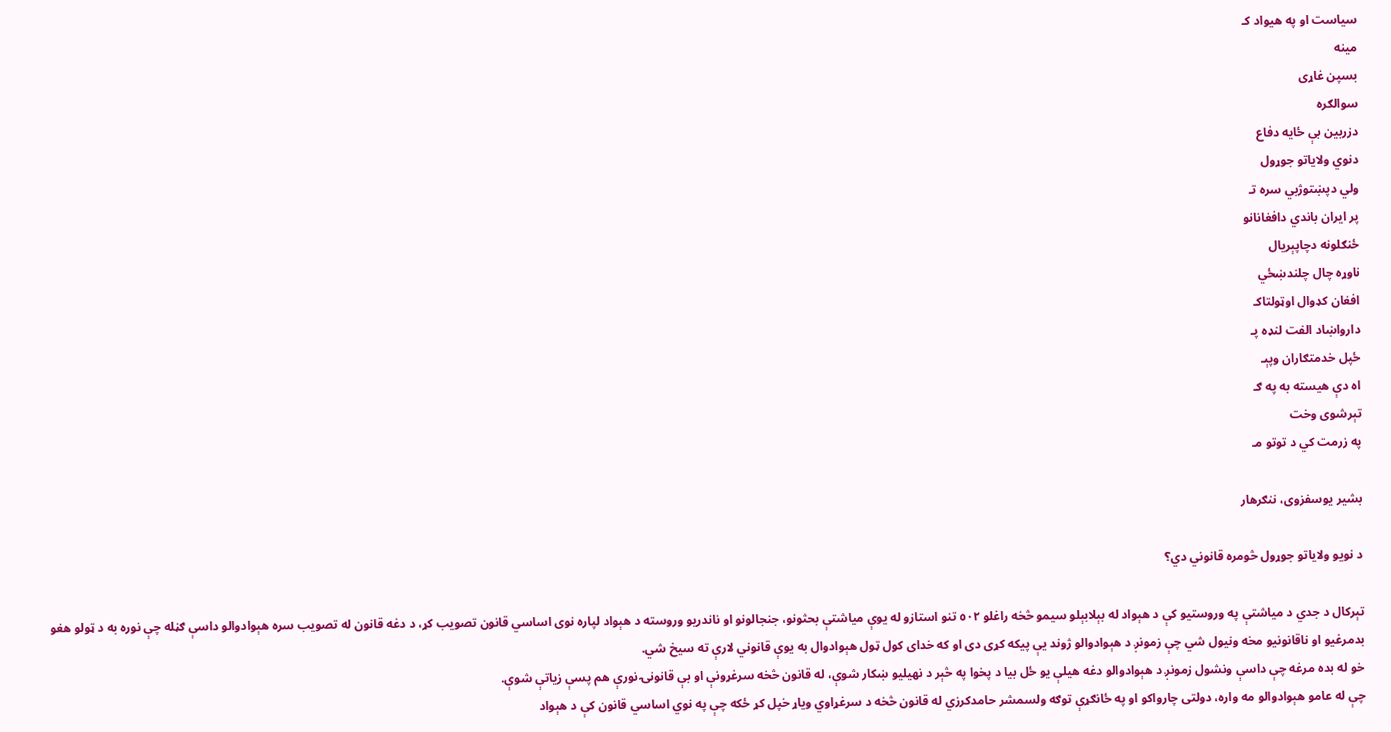سياست او په هيواد کـ
مينه
بسپن غاړی
سوالګره
دزربين بې ځايه دفاع
دنوي ولاياتو جوړول
ولي دپښتوژبي سره تـ
پر ايران باندي دافغانانو
ځنګلونه دچاپېريال
ناوړه چال چلندښځي
افغان کډوال اوټولتاکـ
دارواښاد الفت لنډه پـ
ځپل خدمتګاران وپېـ
اه دې هيسته به په ګـ
تېرشوی وخت
په زرمت کي د توتو مـ

بشير يوسفزوى، ننګرهار

د نويو ولاياتو جوړول څومره قانوني دي؟

تېرکال د جدي د مياشتې په وروستيو کې د هېواد له بېلابېلو سيمو څخه راغلو ٥٠٢ تنو استازو له يوې مياشتې بحثونو، جنجالونو او ناندريو وروسته د هېواد لپاره نوى اساسي قانون تصويب کړ، د دغه قانون له تصويب سره هېوادوالو داسې ګڼله چې نوره به د ټولو هغو بدمرغيو او ناقانونيو مخه ونيول شي چې زمونږ د هېوادوالو ژوند يې پيکه کړى دى او که خداى کول ټول هېوادوال به يوې قانوني لارې ته سيخ شي.
خو له بده مرغه چې داسې ونشول زمونږ د هېوادوالو دغه هيلې يو ځل بيا د پخوا په څېر د نهيليو ښکار شوې، له قانون څخه سرغړونې او بې قانونۍ نورې هم پسې زياتې شوې.
چې له عامو هېوادوالو مه واره، دولتى چارواکو او په ځانګړې توګه ولسمشر حامدکرزي له قانون څخه د سرغړاوي وياړ خپل کړ ځکه چې په نوي اساسي قانون كې د هېواد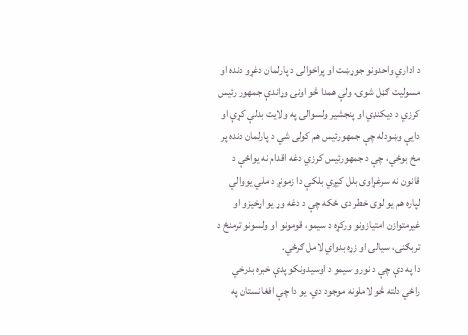د اداري واحدونو جوړښت او پراخوالى د پارلمان دغړو دنده او مسوليت ګڼل شوى، ولې همدا څو اونۍ وړاندې جمهور رئيس کرزي د ديکنډي او پنجشير ولسوالۍ په ولايت بدلې کړې او دايې وښودله چې جمهورئيس هم کولى شي د پارلمان دنده پر مخ بوځي، چې د جمهورئيس کرزي دغه اقدام نه يواځې د قانون نه سرغړاوى بلل کيږي بلکې دا زمونږ د ملي يووالي لپاره هم يو لوى خطر دى ځکه چې د دغه وړ يو اړخيزو او غيرمتوازن امتيازونو ورکړه د سيمو، قومونو او ولسونو ترمنځ د تربګنۍ، سيالۍ او زړه بدواي لامل ګرځي.
دا په دې چې د نورو سيمو د اوسيدونکو پدې خبره بدرخي راځي دلته څو لاملونه موجود دي. يو دا چې افغانستان په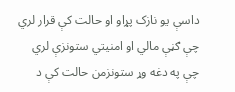داسې يو نازک پړاو او حالت کې قرار لري چې ګڼې مالي او امنيتي ستونزې لري چې په دغه وړ ستونزمن حالت کې د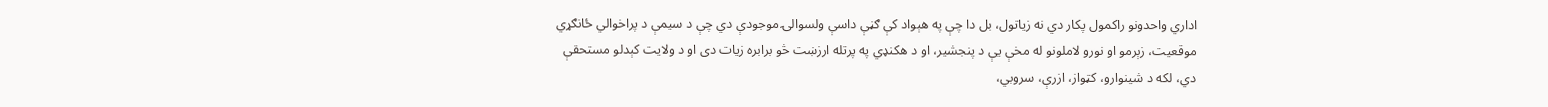اداري واحدونو راکمول پکار دي نه زياتول، بل دا چې په هېواد کې ګڼې داسې ولسوالۍ موجودې دي چې د سيمې د پراخوالي ځانګړي موقعيت، زېرمو او نورو لاملونو له مخې يې د پنجشير، او د هکنډي په پرتله ارزښت څو برابره زيات دى او د ولايت کېدلو مستحقې دي، لکه د شينوارو، کټواز، ازرې، سروبي،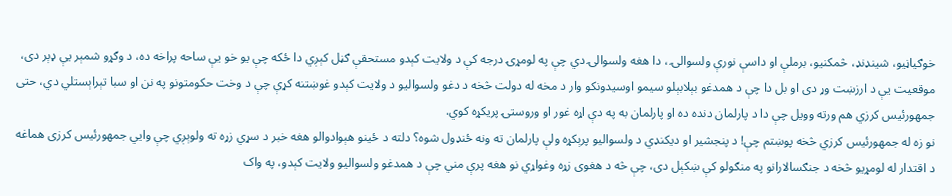خوګياڼيو، شينډنډ، څمکنيو، برملې او داسې نورې ولسوالۍ ، دا هغه ولسوالۍ دي چې په لومړۍ درجه کې د ولايت کېدو مستحقې ګڼل کېږي دا ځکه چې يو خو يې ساحه پراخه ده، د وګړو شمېر يې ډېر دى، موقعيت يې د ارزښت وړ دى او بل دا چې د همدغو بېلابېلو سيمو اوسيدونکو وار د مخه له دولت څخه د دغو ولسواليو د ولايت کېدو غوښتنه کړې چې د وخت حکومتونو په نن او سبا تېراېستلي دي، حتى جمهورئيس کرزي هم ورته وويل چې دا د پارلمان دنده ده او پارلمان به په دې اړه غور او وروستۍ پريکړه کوي.
نو زه له جمهورئيس کرزي څخه پوښتم چې! د پنجشير او ديکنډي د ولسواليو پرېکړه ولې پارلمان ته ونه ځنډول شوه؟ دلته د ځينو هېوادوالو هغه خبر د سړي زړه ته ولوېږي چې وايي جمهورئيس کرزى هماغه د اقتدار له لومړيو څخه د جنګسالارانو په منګولو کې ښکېل دى، چې څه د هغوى زړه وغواړي نو هغه پرې مني چې د همدغو ولسواليو ولايت کېدو، په واک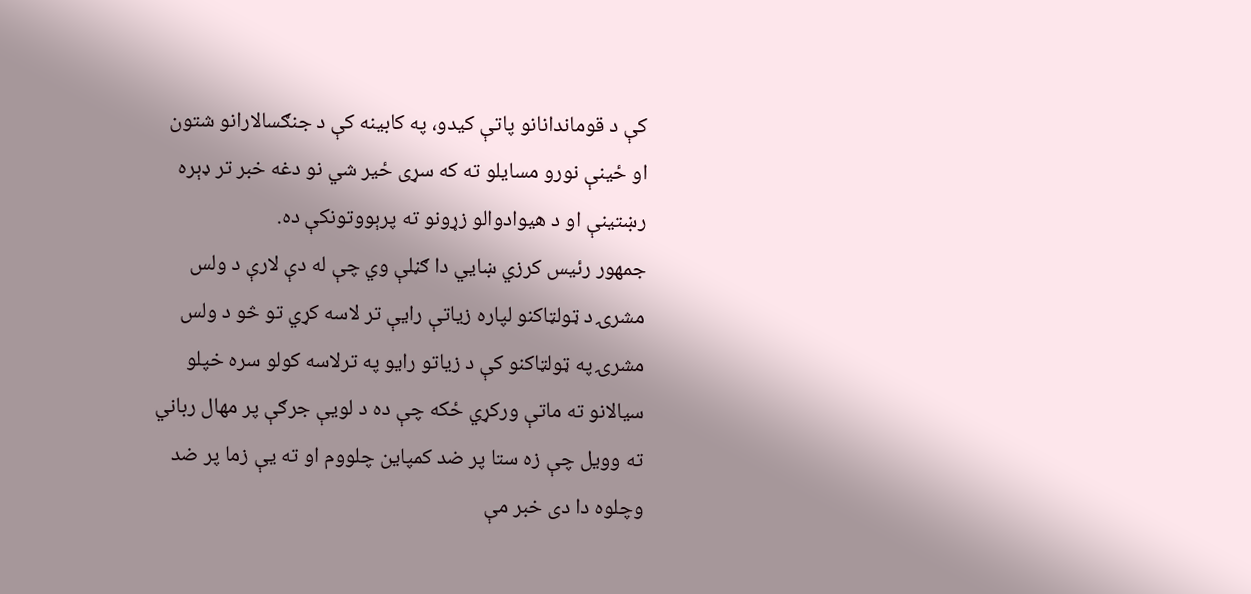کې د قوماندانانو پاتې کيدو، په کابينه کې د جنګسالارانو شتون او ځينې نورو مسايلو ته که سړى ځير شي نو دغه خبر تر ډېره رښتينې او د هيوادوالو زړونو ته پرېووتونکې ده.
جمهور رئيس کرزي ښايي دا ګڼلې وي چې له دې لارې د ولس مشرۍ د ټولټاکنو لپاره زياتې رايې تر لاسه کړي تو څو د ولس مشرۍ په ټولټاکنو کې د زياتو رايو په ترلاسه کولو سره خپلو سيالانو ته ماتې ورکړي ځکه چې ده د لويې جرګې پر مهال رباني ته وويل چې زه ستا پر ضد کمپاين چلووم او ته يې زما پر ضد وچلوه دا دى خبر مې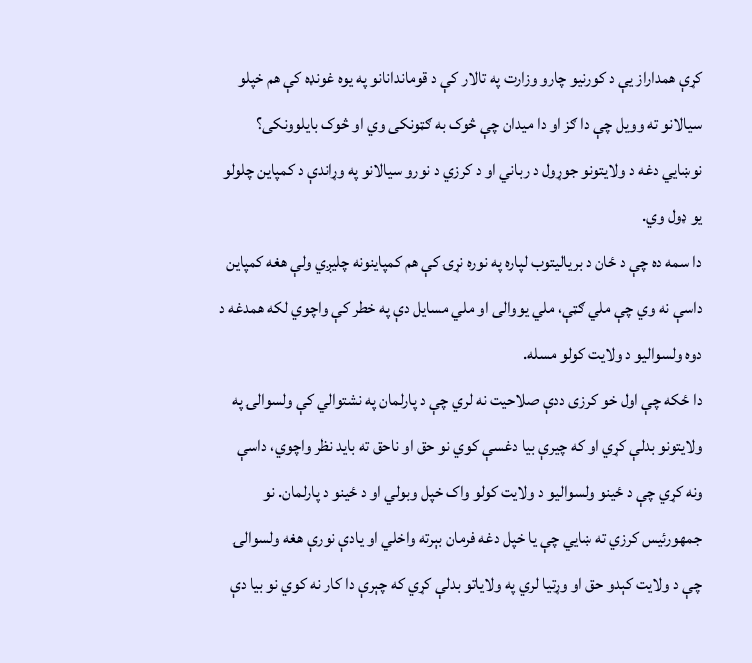کړې همداراز يې د کورنيو چارو وزارت په تالار کې د قوماندانانو په يوه غونډه کې هم خپلو سيالانو ته وويل چې دا ګز او دا ميدان چې څوک به ګټونکى وي او څوک بايلوونکى؟ نوښايي دغه د ولايتونو جوړول د رباني او د کرزي د نورو سيالانو په وړاندې د کمپاين چلولو يو ډول وي.
دا سمه ده چې د ځان د برياليتوب لپاره په نوره نړۍ کې هم کمپاينونه چليږي ولې هغه کمپاين داسې نه وي چې ملي ګټې، ملي يووالى او ملي مسايل دې په خطر کې واچوي لکه همدغه د دوه ولسواليو د ولايت کولو مسله.
دا ځکه چې اول خو کرزى ددې صلاحيت نه لري چې د پارلمان په نشتوالي کې ولسوالۍ په ولايتونو بدلې کړي او که چيرې بيا دغسې کوي نو حق او ناحق ته بايد نظر واچوي، داسې ونه کړي چې د ځينو ولسواليو د ولايت کولو واک خپل وبولي او د ځينو د پارلمان. نو جمهورئيس کرزي ته ښايي چې يا خپل دغه فرمان بېرته واخلي او يادې نورې هغه ولسوالۍ چې د ولايت کېدو حق او وړتيا لري په ولاياتو بدلې کړي که چېرې دا کار نه کوي نو بيا دې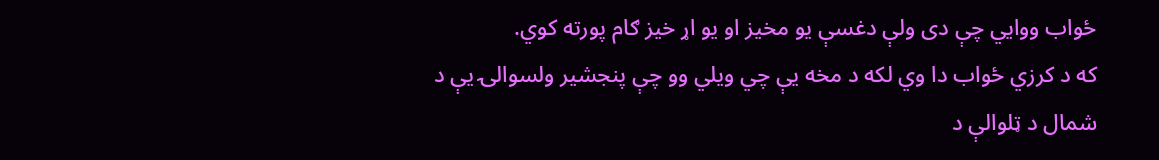ځواب ووايي چې دى ولې دغسې يو مخيز او يو اړ خيز ګام پورته کوي.
که د کرزي ځواب دا وي لکه د مخه يې چي ويلي وو چې پنجشير ولسوالۍ يې د شمال د ټلوالې د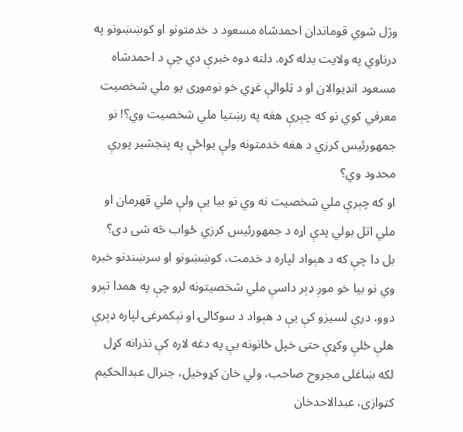وژل شوي قوماندان احمدشاه مسعود د خدمتونو او کوښښونو په درناوي په ولايت بدله کړه. دلته دوه خبرې دي چې د احمدشاه مسعود انډيوالان او د ټلوالې غړي خو نوموړى يو ملي شخصيت معرفي کوي نو که چېرې هغه په رښتيا ملي شخصيت وي؟! نو جمهورئيس کرزي د هغه خدمتونه ولې يواځې په پنجشير پورې محدود وي؟
او که چېرې ملي شخصيت نه وي نو بيا يې ولې ملي قهرمان او ملي اتل بولي پدې اړه د جمهورئيس کرزي ځواب څه شى دى؟
بل دا چې که د هېواد لپاره د خدمت، کوښښونو او سرښندنو خبره وي نو بيا خو موږ ډېر داسې ملي شخصيتونه لرو چې په همدا تېرو دوو، درې لسيزو کې يې د هېواد د سوکالۍ او نېکمرغۍ لپاره ډېرې هلې ځلې وکړې حتى خپل ځانونه يې په دغه لاره کې نذرانه کړل لکه ښاغلى مجروح صاحب، ولي خان کړوخيل، جنرال عبدالحکيم کټوازى، عبدالاحدخان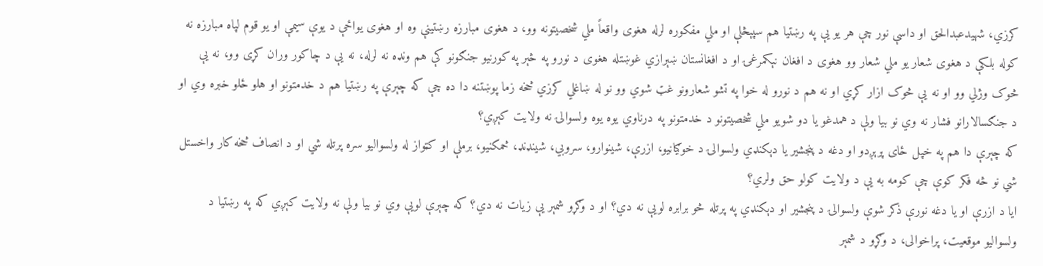کرزي، شهيدعبدالحق او داسې نور چې هر يو يې په رښتيا هم سپېڅلې او ملي مفکوره لرله هغوى واقعاً ملي شخصيتونه وو، د هغوى مبارزه رښتينې وه او هغوى يواځې د يوې سيمې او يو قوم لپاه مبارزه نه کوله بلکې د هغوى شعار يو ملي شعار وو هغوى د افغان نېکمرغۍ او د افغانستان ښېرازي غوښتله هغوى د نورو په څېر په کورنيو جنګونو کې هم ونډه نه لرله، نه يې د چاکور وران کړى وو، نه يې څوک وژلي وو او نه يې څوک ازار کړي او نه هم د نورو له خوا په تشو شعارونو غټ شوي وو نو له ښاغلي کرزي څخه زما پوښتنه دا ده چې که چېرې په رښتيا هم د خدمتونو او هلو ځلو خبره وي او د جنګسالارانو فشار نه وي نو بيا ولې د همدغو يا دو شويو ملي شخصيتونو د خدمتونو په درناوي يوه يوه ولسوالۍ نه ولايت کېږي؟
که چېرې دا هم په خپل ځاى پرېږدو او دغه د پنجشير يا دېکنډي ولسوالۍ د خوګياڼيو، ازرې، شينوارو، سروبي، شينډنډ، څمکنيو، برملې او کټواز له ولسواليو سره پرتله شي او د انصاف څخه کار واخستل شي نو څه فکر کوې چې کومه به يې د ولايت کولو حق ولري؟
ايا د ازرې او يا دغه نورې ذکر شوې ولسوالۍ د پنجشير او دېکنډي په پرتله څو برابره لويې نه دي؟ او د وګړو شمېر يې زيات نه دي؟ که چېرې لويې وي نو بيا ولې نه ولايت کېږي که په رښتيا د ولسواليو موقعيت، پراخوالى، د وګړو د شمېر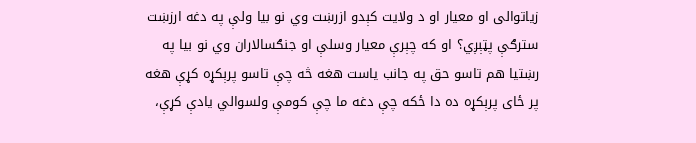زياتوالى او معيار او د ولايت کېدو ازرښت وي نو بيا ولې په دغه ارزښت سترګې پټېږي؟ او که چېرې معيار وسلې او جنګسالاران وي نو بيا په رښتيا هم تاسو حق په جانب ياست هغه څه چې تاسو پرېکړه کړې هغه پر ځاى پرېکړه ده دا ځکه چې دغه ما چې کومې ولسوالي يادې کړې،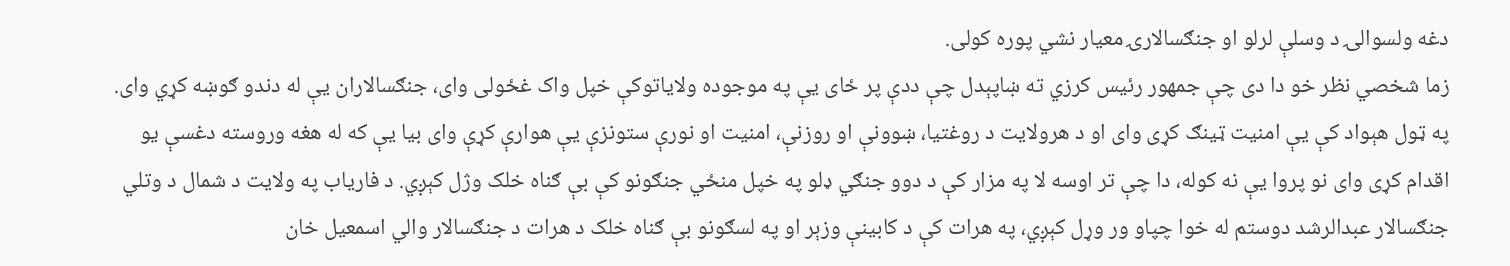دغه ولسوالۍ د وسلې لرلو او جنګسالارۍ معيار نشي پوره کولى.
زما شخصي نظر خو دا دى چې جمهور رئيس کرزي ته ښاپېدل چې ددې پر ځاى يې په موجوده ولاياتوکې خپل واک غځولى واى، جنګسالاران يې له دندو ګوښه کړي واى. په ټول هېواد کې يې امنيت ټينګ کړى واى او د هرولايت د روغتيا، ښوونې او روزنې، امنيت او نورې ستونزې يې هوارې کړې واى بيا يې که له هغه وروسته دغسې يو اقدام کړى واى نو پروا يې نه کوله، دا چې تر اوسه لا په مزار کې د دوو جنګي ډلو په خپل منځي جنګونو کې بې ګناه خلک وژل کېږي. د فارياب په ولايت د شمال د وتلي جنګسالار عبدالرشد دوستم له خوا چپاو ور وړل کېږي، په هرات کې د کابينې وزېر او په لسګونو بې ګناه خلک د هرات د جنګسالار والي اسمعيل خان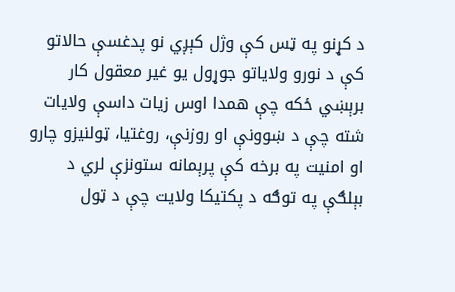د کړنو په ټس کې وژل کېږي نو پدغسې حالاتو کې د نورو ولاياتو جوړول يو غير معقول کار برېښي ځکه چې همدا اوس زيات داسې ولايات شته چې د ښوونې او روزنې، روغتيا، ټولنيزو چارو او امنيت په برخه کې پرېمانه ستونزې لري د بېلګې په توګه د پکتيکا ولايت چې د ټول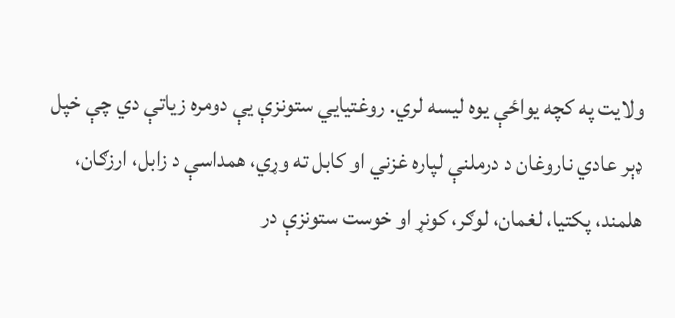ولايت په کچه يواځې يوه ليسه لري. روغتيايي ستونزې يې دومره زياتې دي چې خپل ډېر عادي ناروغان د درملنې لپاره غزني او کابل ته وړي، همداسې د زابل، ارزګان، هلمند، پکتيا، لغمان، لوګر، کونړ او خوست ستونزې در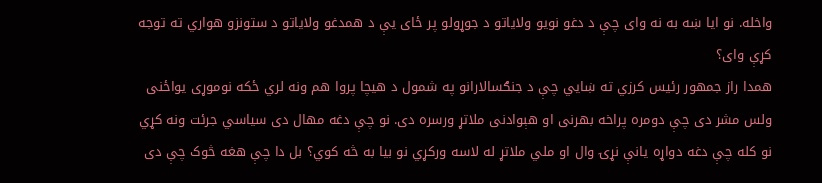واخله. نو ايا ښه به نه واى چې د دغو نويو ولاياتو د جوړولو پر ځاى يې د همدغو ولاياتو د ستونزو هواري ته توجه کړې واى؟
همدا راز جمهور رئيس کرزي ته ښايي چې د جنګسالارانو په شمول د هيچا پروا هم ونه لري ځکه نوموړى يواځنى ولس مشر دى چې دومره پراخه بهرنى او هېوادنى ملاتړ ورسره دى. نو چې دغه مهال دى سياسي جرئت ونه کړي نو کله چې دغه دواړه يانې نړۍ وال او ملي ملاتړ له لاسه ورکړي نو بيا به څه کوي؟ بل دا چې هغه څوک چې دى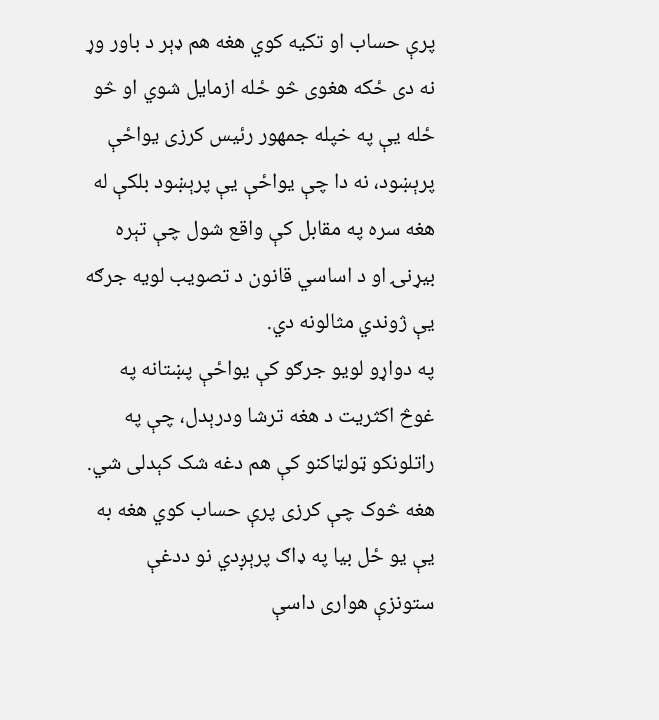پرې حساب او تکيه کوي هغه هم ډېر د باور وړ نه دى ځکه هغوى څو ځله ازمايل شوي او څو ځله يې په خپله جمهور رئيس کرزى يواځې پرېښود، نه دا چې يواځې يې پرېښود بلکې له هغه سره په مقابل کې واقع شول چې تېره بيړنۍ او د اساسي قانون د تصويب لويه جرګه يې ژوندي مثالونه دي.
په دواړو لويو جرګو کې يواځې پښتانه په غوڅ اکثريت د هغه ترشا ودرېدل، چې په راتلونکو ټولټاکنو کې هم دغه شک کېدلى شي. هغه څوک چې کرزى پرې حساب کوي هغه به يې يو ځل بيا په ډاګ پرېږدي نو ددغې ستونزې هوارى داسې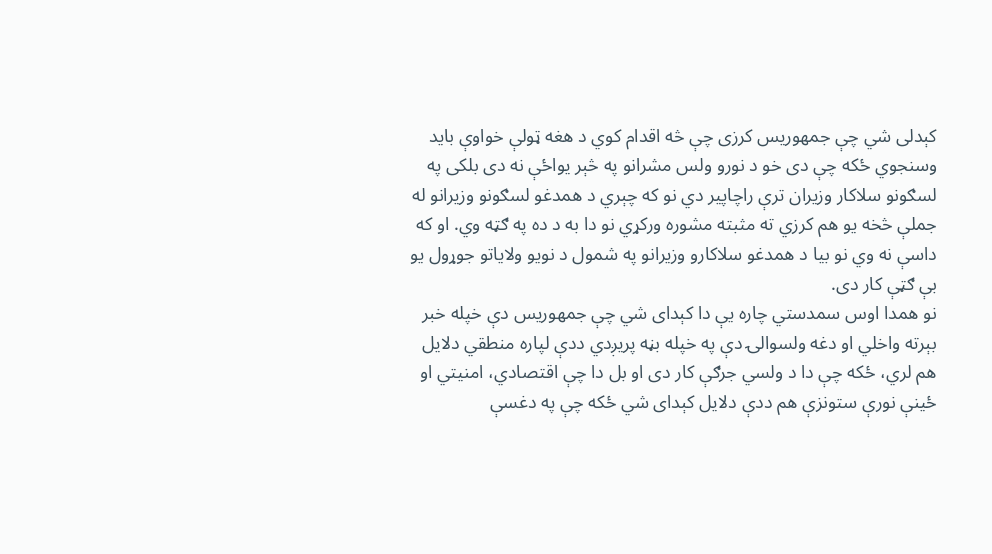کېدلى شي چې جمهوريس کرزى چې څه اقدام کوي د هغه ټولې خواوې بايد وسنجوي ځکه چې دى خو د نورو ولس مشرانو په څېر يواځې نه دى بلکى په لسګونو سلاکار وزيران ترې راچاپير دي نو که چېري د همدغو لسګونو وزيرانو له جملې څخه يو هم کرزي ته مثبته مشوره ورکړي نو دا به د ده په ګټه وي. او که داسې نه وي نو بيا د همدغو سلاکارو وزيرانو په شمول د نويو ولاياتو جوړول يو بې ګټې کار دى.
نو همدا اوس سمدستي چاره يې دا کېداى شي چې جمهوريس دې خپله خبر بېرته واخلي او دغه ولسوالۍ دې په خپله بڼه پريږدي ددې لپاره منطقي دلايل هم لري، ځکه چې دا د ولسي جرګې کار دى او بل دا چې اقتصادي، امنيتي او ځينې نورې ستونزې هم ددې دلايل کېداى شي ځکه چې په دغسې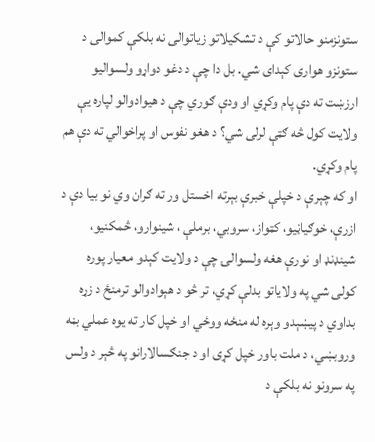ستونزمنو حالاتو کې د تشکيلاتو زياتوالى نه بلکې کموالى د ستونزو هوارى کېداى شي. بل دا چې د دغو دواړو ولسواليو ارزښت ته دې پام وکړي او ودې ګوري چې د هيوادوالو لپاره يې ولايت کول څه ګټې لرلى شي؟ د هغو نفوس او پراخوالي ته دې هم پام وکړي.
او که چېرې د خپلې خبرې بېرته اخستل ور ته ګران وي نو بيا دې د ازرې، خوګياڼيو، کټواز، سروبي، برملې ، شينوارو، څمکنيو، شينډنډ او نورې هغه ولسوالۍ چې د ولايت کېدو معيار پوره کولى شي په ولاياتو بدلې کړي، تر څو د هېوادوالو ترمنځ د زړه بداوي د پيښېدو وېره له منځه ووځي او خپل کار ته يوه عملي بڼه وروبښي، د ملت باور خپل کړى او د جنګسالارانو په څېر د ولس په سرونو نه بلکې د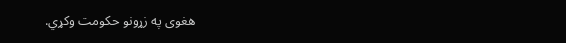هغوى په زړونو حکومت وکړي.